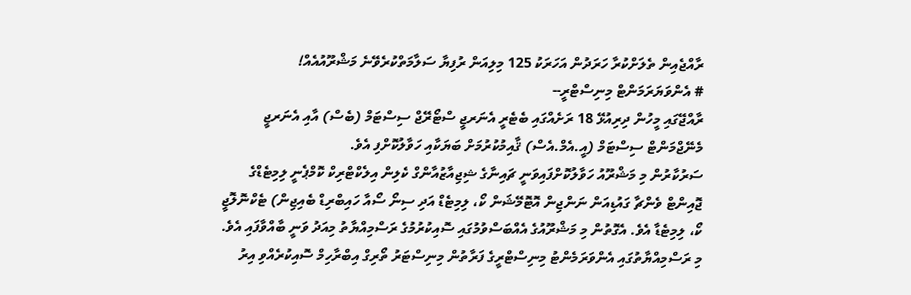ރާއްޖެއިން ތެލަށްކުރާ ހަރަދުން އަހަރަކު 125 މިލިއަން ރުފިޔާ ސަލާމަތްކުރެވޭނެ މަޝްރޫއުއެއް!
# އެންވަޔަރަމަންޓް މިނިސްޓްރީ--
ރާއްޖޭގައި މީހުން ދިރިއުޅޭ 18 ރަށެއްގައި ބެޓެރީ އެނަރޖީ ސްޓޯރޭޖް ސިސްޓަމް (ބެސް) އާއި އެނަރޖީ މެނޭޖްމަންޓް ސިސްޓަމް (އީ.އެމް.އެސް) ޤާއިމުކުރުމަށް ބަޔަކާއި ހަވާލުކޮށްފި އެވެ.
ސަރުކާރުން މި މަޝްރޫއު ހަވާލުކޮށްފައިވަނީ ޗައިނާގެ ޝިޖިއާޒުއާންގް ކެލިން އިލެކްޓްރިކް ކޮމްޕެނީ ލިމިޓެޑްގެ ޖޮއިންޓް ވެންޗާ ގައުޑިއަން ނަންޖިން އޮޓޮމޭޝަން ކޯ، ލިމިޓެޑް އަދި ސިނޯ ސޯއާ ހައިބްރިޑް ބެއިޖިން) ޓެކްނޮލޮޖީ ކޯ، ލިމިޓެޑާ އެވެ. އެގޮތުން މި މަޝްރޫއުގެ އެއްބަސްވުމުގައި ސޮއިކުރުމުގެ ރަސްމިއްޔާތު މިއަދު ވަނީ ބާއްވާފައި އެވެ. މި ރަސްމިއްޔާތުގައި އެންވަރަމެންޓު މިނިސްޓްރީގެ ފަރާތުން މިނިސްޓަރު ތޯރިގް އިބްރާހިމް ސޮއިކުރެއްވި އިރު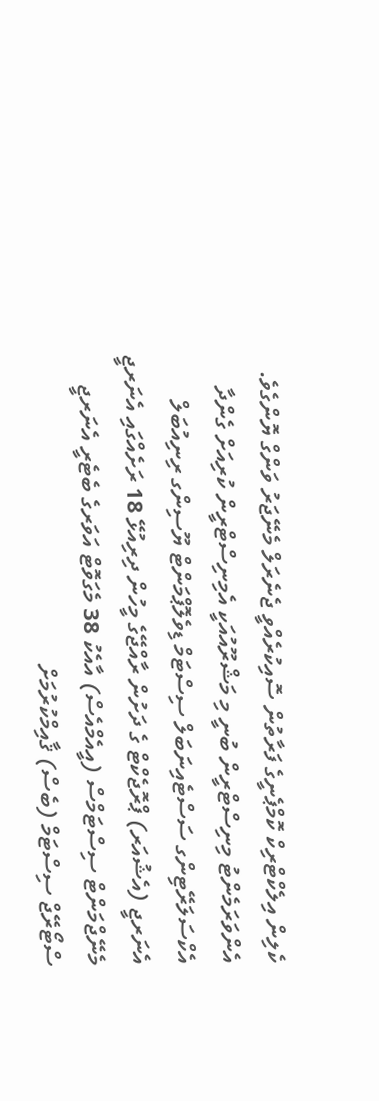ކެލިން އިލެކްޓްރިކް ކޮމްޕެނީގެ ފަރާތުން ސޮއިކުރެއްވީ ޖެނެރަލް މެނޭޖަރު ވަންގް ޔޮންގެވެ.
އެންވަރަމެންޓު މިނިސްޓްރީން ބުނީ މި މަޝްރޫއުއަކީ އެމިނިސްޓްރީން ކުރިއަށް ގެންދާ އެކްސަލަރޭޓިންގ ސަސްޓެއިނަބަލް ސިސްޓަމް ޑިވެލޮޕްމަންޓް ޔޫސިންގ ރިނިއުބަލް އެނަރޖީ (އެޝުއަރ) ޕްރޮޖެކްޓް ގެ ދަށުން ރާއްޖޭގެ މީހުން ދިރިއުޅޭ 18 ރަށެއްގައި އެނަރޖީ މެނޭޖްމަންޓް ސިސްޓަމްސް (އީއެމްއެސް) އާއެކު 38 މެގަވޮޓް އަވަރގެ ބެޓެރީ އެނަރޖީ ސްޓޯރޭޖް ސިސްޓަމް (ބެސް) ޤާއިމްކުރުމަށް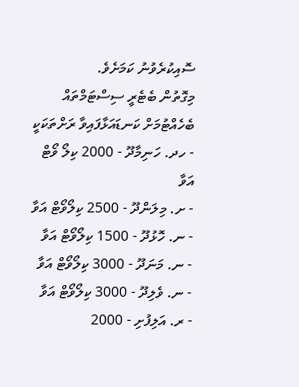ސޮއިކުރެވުނު ކަމަށެވެ.
މިގޮތުން ބެޓެރީ ސިސްޓަމްތައް ބެހެއްޓުމަށް ކަނޑައަޅާފައިވާ ރަށްތަކަކީ
- ހދ. ހަނިމާދޫ - 2000 ކިލޯ ވޯޓް އަވާ
- ށ. މިލަންދޫ - 2500 ކިލޯވޯޓް އަވާ
- ނ. ހޮޅުދޫ - 1500 ކިލޯވޯޓް އަވާ
- ނ. މަނަދޫ - 3000 ކިލޯވޯޓް އަވާ
- ނ. ވެލިދޫ - 3000 ކިލޯވޯޓް އަވާ
- ރ. އަލިފުށި - 2000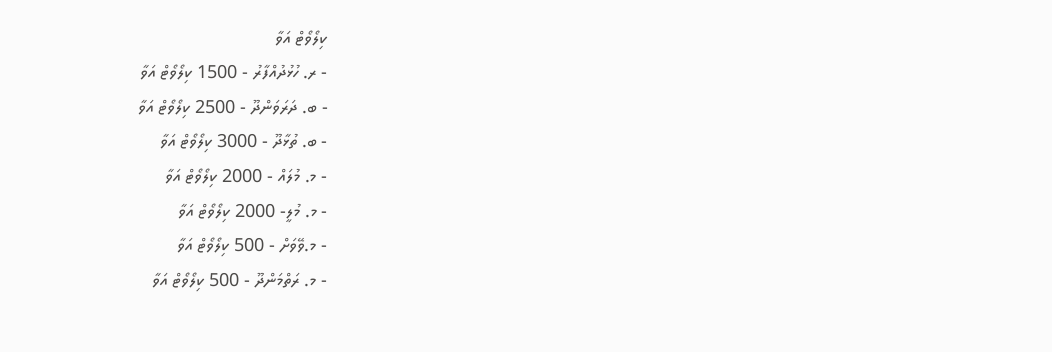ކިލޯވޯޓް އަވާ
- ރ. ހުޅުދުއްފާރު - 1500 ކިލޯވޯޓް އަވާ
- ބ. ދަރަވަންދޫ - 2500 ކިލޯވޯޓް އަވާ
- ބ. ތުޅާދޫ - 3000 ކިލޯވޯޓް އަވާ
- މ. މުލައް - 2000 ކިލޯވޯޓް އަވާ
- މ. މުލީ- 2000 ކިލޯވޯޓް އަވާ
- މ.ވޭވަށް - 500 ކިލޯވޯޓް އަވާ
- މ. ރަތްމަންދޫ - 500 ކިލޯވޯޓް އަވާ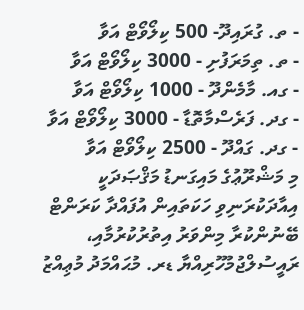- ތ. ގުރައިދޫ- 500 ކިލޯވޯޓް އަވާ
- ތ. ތިމަރަފުށި - 3000 ކިލޯވޯޓް އަވާ
- ގއ. މާމެންދޫ - 1000 ކިލޯވޯޓް އަވާ
- ގދ. ފަރެސްމާތޮޑާ - 3000 ކިލޯވޯޓް އަވާ
- ގދ. ގައްދޫ - 2500 ކިލޯވޯޓް އަވާ
މި މަޝްރޫޢުގެ މައިގަނޑު މަޤްޞަދަކީ އިއާދަކުރަނިވި ހަކަތައިން އުފައްދާ ކަރަންޓް ބޭނުންކުރާ މިންވަރު އިތުރުކުރުމާއި، ރައީސުލްޖުމުހޫރިއްޔާ ޑރ. މުޙައްމަދު މުޢިއްޒު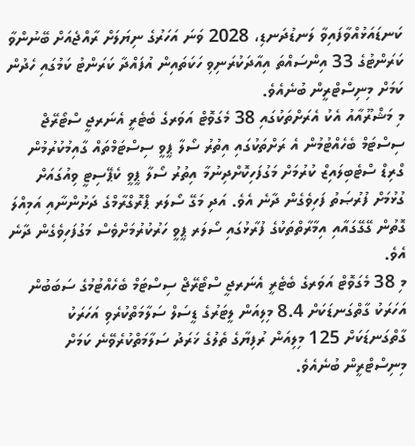ކަނޑައަޅުއްވާފައިވާ ލަނޑުދަނޑި، 2028 ވަނަ އަހަރުގެ ނިޔަލަށް ރާއްޖެއަށް ބޭނުންވާ ކަރަންޓުގެ 33 އިންސައްތަ އިއާދަކުރަނިވި ހަކަތައިން އުފައްދާ ކަރަންޓު ކަމުގައި ހެދުން ކަމަށް މިނިސްޓްރީން ބުނެއެވެ.
މި މަޝްރޫއާއު އެކު އެރަށްތަކުގައި 38 މެގަވޮޓް އަވަރގެ ބެޓެރީ އެނަރޖީ ސްޓޯރޭޖް ސިސްޓަމް ބެހެއްޓުމުން އެ ރަށްތަކުގައި އިތުރު ސޯލާ ޕީވީ ސިސްޓަމްތައް ގާއިމުކުރުމުން ގްރިޑް ސްޓެބިލައިޒް ކުރުމަށް މަގުފަހިކޮށްދިނުމާ އިތުރު ސޯލާ ޕީވީ ކެޕޭސިޓީ ވިއުގައަށް ގުޅުމަށް ފުރުޞަތު ފަހިވެގެން ދާނެ އެވެ. އަދި މަގޭ ސޯލަރ ޕްރޮގްރާމްގެ ދަށުންނާއި އަމިއްލަ ގޮތުން ގޭގޭގައާއި އިމާރާތްތަކުގެ ފުރާޅުގައި ސޯލަރ ޕީވީ ހަރުކުރުމަށްވެސް މަގުފަހިވެގެން ދާނެ އެވެ.
މި 38 މެގަވޮޓް އަވަރގެ ބެޓެރީ އެނަރޖީ ސްޓޯރޭޖް ސިސްޓަމް ބެހެއްޓުމުގެ ސަބަބުން އަހަރަކު ގާތްގަނޑަކަށް 8.4 މިލިއަން ލީޓަރުގެ ޑީސަލް ސަލާމަތްކުރެވި އަހަރަކު ގާތްގަނޑަކަށް 125 މިލިއަން ރުފިޔާގެ ތެލުގެ ޚަރަދު ސަލާމަތްކުރެވޭނެ ކަމަށް މިނިސްޓްރީން ބުނެއެވެ.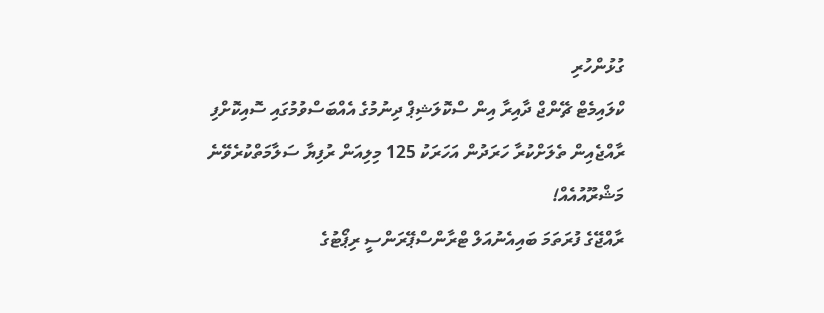ގުޅުންހުރި
ކްލައިމެޓް ޗޭންޖް ދާއިރާ އިން ސްކޮލަޝިޕް ދިނުމުގެ އެއްބަސްވުމުގައި ސޮއިކޮށްފި
ރާއްޖެއިން ތެލަށްކުރާ ހަރަދުން އަހަރަކު 125 މިލިއަން ރުފިޔާ ސަލާމަތްކުރެވޭނެ މަޝްރޫއުއެއް!
ރާއްޖޭގެ ފުރަތަމަ ބައިއެނުއަލް ޓްރާންސްޕޭރަންސީ ރިޕޯޓުގެ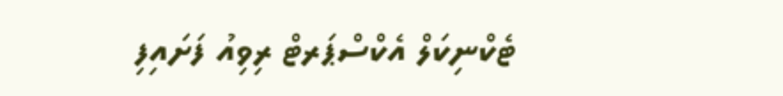ޓެކްނިކަލް އެކްސްޕަރޓް ރިވިއު ފަށައިފި